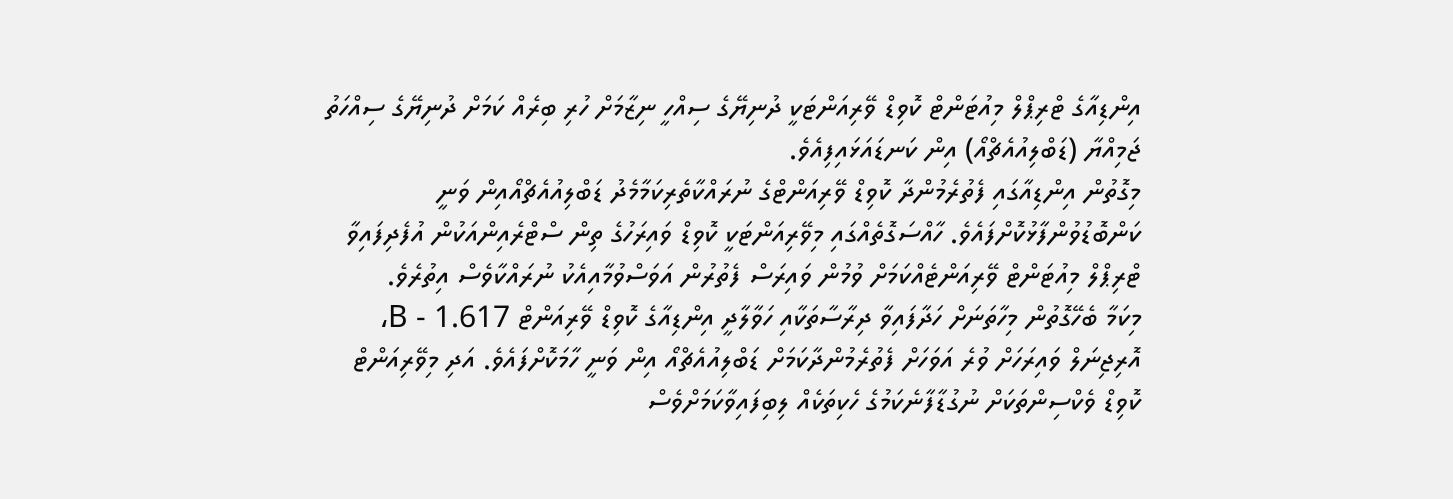އިންޑިއާގެ ޓްރިޕްލް މިއުޓަންޓް ކޮވިޑް ވޭރިއަންޓަކީ ދުނިޔޭގެ ސިއްހީ ނިޒާމަށް ހުރި ބިރެއް ކަމަށް ދުނިޔޭގެ ސިއްހަތު ޖަމިއްޔާ (ޑަބްލިއުއެޗްއޯ) އިން ކަނޑައަޅައިފިއެވެ.
މިގޮތުން އިންޑިއާގައި ފެތުރެމުންދާ ކޮވިޑް ވޭރިއަންޓްގެ ނުރައްކާތެރިކަމާމެދު ޑަބްލިއުއެޗްއޯއިން ވަނީ ކަންބޮޑުވުންފާޅުކޮށްފައެވެ. ހާއްސަގޮތެއްގައި މިވޭރިއަންޓަކީ ކޮވިޑް ވައިރަހުގެ ތިން ސްޓްރެއިންއަކުން އުފެދިފައިވާ ޓްރިޕްލް މިއުޓަންޓް ވޭރިއަންޓެއްކަމަށް ވުމުން ވައިރަސް ފެތުރުން އަވަސްވުމާއިއެކު ނުރައްކާވެސް އިތުރެވެ.
މިކަމާ ބެހޭގޮތުން މިހާތަނަށް ހަދާފައިވާ ދިރާސާތަކާއި ހަވާލާދީ އިންޑިއާގެ ކޮވިޑް ވޭރިއަންޓް 1.617 - B، އޮރިޖިނަލް ވައިރަހަށް ވުރެ އަވަހަށް ފެތުރެމުންދާކަމަށް ޑަބްލިއުއެޗްއޯ އިން ވަނީ ހާމަކޮށްފައެވެ. އަދި މިވޭރިއަންޓް ކޮވިޑް ވެކްސިންތަކަށް ނުގުޑާފާނެކަމުގެ ހެކިތަކެއް ލިބިފައިވާކަމަށްވެސް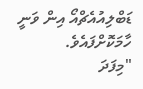ޑަބްލިއުއެޗްއޯ އިން ވަނީ ހާމަކޮށްފައެވެ.
"މިފަދަ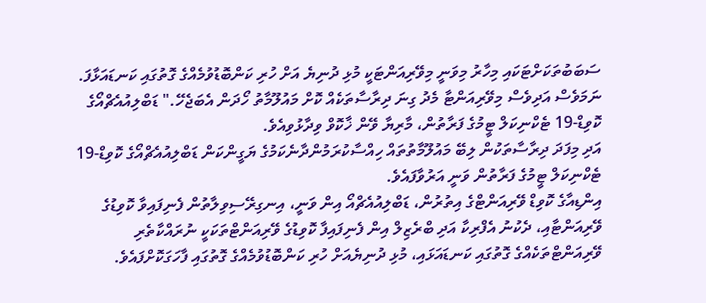ސަބަބުތަކަށްޓަކައި މިހާރު މިވަނީ މިވޭރިއަންޓަކީ މުޅި ދުނިޔެ އަށް ހުރި ކަންބޮޑުވުމެއްގެ ގޮތުގައި ކަނޑައަޅާފަ. ނަމަވެސް އަދިވެސް މިވޭރިއަންޓާ މެދު ގިނަ ދިރާސާތަކެއް ކޮށް މައުލޫމާތު ހޯދަން އެބަޖެހޭ." ޑަބްލިއުއެޗްއޯގެ ކޮވިޑް-19 ޓެކްނިކަލް ޓީމުގެ ފަރާތުން، މާރިޔާ ވޭން ޚާކޮވް ވިދާޅުވިއެވެ.
އަދި މިފަދަ ދިރާސާތަކުން ލިބޭ މައުލޫމާތުތައް ހިއްސާކުރަމުންދާނެކަމުގެ ޔަގީންކަން ޑަބްލިއުއެޗްއޯގެ ކޮވިޑް-19 ޓެކްނިކަލް ޓީމުގެ ފަރާތުން ވަނީ އަރުވާފައެވެ.
އިންޑިއާގެ ކޮވިޑް ވޭރިއަންޓްގެ އިތުރުން، ޑަބްލިއުއެޗްއޯ އިން ވަނީ، އިނގިރޭސިވިލާތުން ފެނިފައިވާ ކޮވިޑުގެ ވޭރިއަންޓާއި، ދެކުނު އެފްރިކާ އަދި ބްރެޒިލް އިން ފެނިފައިފާ ކޮވިޑުގެ ވޭރިއަންޓްތަކަކީ ނުރައްކާތެރި ވޭރިއަންޓްތަކެއްގެ ގޮތުގައި ކަނޑައަޅައި، މުޅި ދުނިޔެއަށް ހުރި ކަންބޮޑުވުމެއްގެ ގޮތުގައި ފާހަގަކޮށްފައެވެ.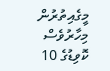މީގެއިތުރުން މިހާރުވެސް ކޮވިޑުގެ 10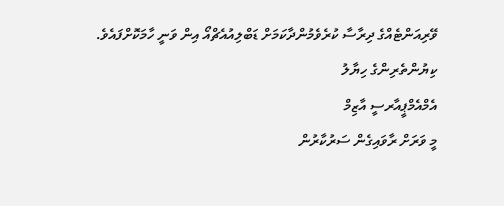ވޭރިއަންޓެއްގެ ދިރާސާ ކުރެވެމުންދާކަމަށް ޑަބްލިއުއެޗްއޯ އިން ވަނީ ހާމަކޮށްފައެވެ.
ކިޔުންތެރިންގެ ހިޔާލު
އެމްއެމްޕީއާރސީ އާޒިމް
މީ ވަރަށް ރާވައިގެން ސަރުކާރުން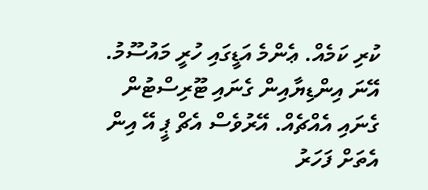ކުރި ކަމެއް. ޢެންމެ އަޑީގައި ހުރީ މައުސޫމު. އޭނަ އިންޑިޔާއިން ގެނައި ޓޫރިސްޓުން ގެނައި އެއްޗެއް. އޭރުވެސް އެޗް ޕީ އޭ އިން އެތަށް ފަހަރު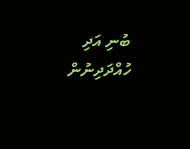ބުނި އަދި ހުއްދަދިނުން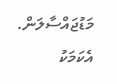މަޑުޖައްސާލަން. އެކަމަކު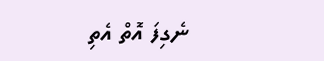ނެގިފަ އޮތް އެތި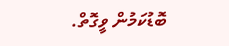ބޮޑުކަމުން ވީގޮތް.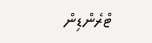ޓްރެންޑިން